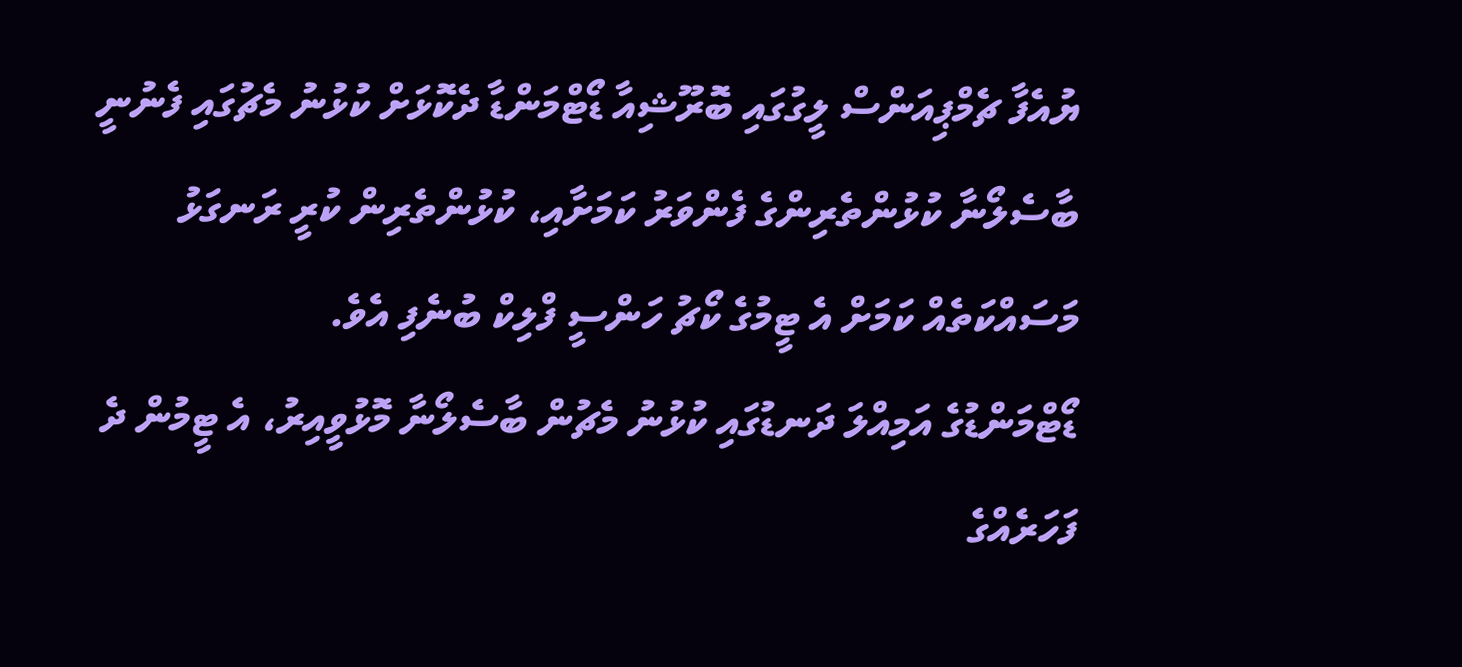ޔުއެފާ ޗެމްޕިއަންސް ލީގުގައި ބޮރޫޝިއާ ޑޯޓްމަންޑާ ދެކޮޅަށް ކުޅުނު މެޗުގައި ފެނުނީ ބާސެލޯނާ ކުޅުންތެރިންގެ ފެންވަރު ކަމަށާއި، ކުޅުންތެރިން ކުރީ ރަނގަޅު މަސައްކަތެއް ކަމަށް އެ ޓީމުގެ ކޯޗު ހަންސީ ފްލިކް ބުނެފި އެވެ.
ޑޯޓްމަންޑުގެ އަމިއްލަ ދަނޑުގައި ކުޅުނު މެޗުން ބާސެލޯނާ މޮޅުވީއިރު، އެ ޓީމުން ދެ ފަހަރެއްގެ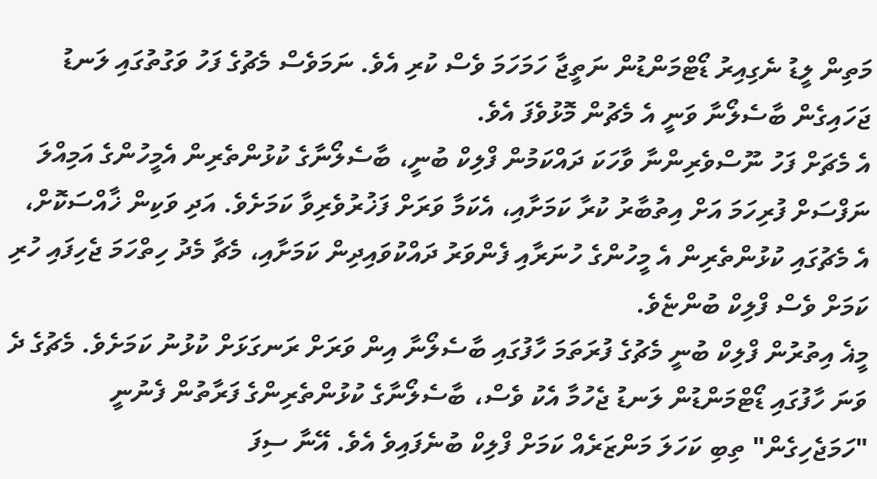މަތިން ލީޑު ނެގިއިރު ޑޯޓްމަންޑުން ނަތީޖާ ހަމަހަމަ ވެސް ކުރި އެވެ. ނަމަވެސް މެޗުގެ ފަހު ވަގުތުގައި ލަނޑު ޖަހައިގެން ބާސެލޯނާ ވަނީ އެ މެޗުން މޮޅުވެފަ އެވެ.
އެ މެޗަށް ފަހު ނޫސްވެރިންނާ ވާހަކަ ދައްކަމުން ފްލިކް ބުނީ، ބާސެލޯނާގެ ކުޅުންތެރިން އެމީހުންގެ އަމިއްލަ ނަފްސަށް ފުރިހަމަ އަށް އިތުބާރު ކުރާ ކަމަށާއި، އެކަމާ ވަރަށް ފަޚުރުވެރިވާ ކަމަށެވެ. އަދި ވަކިން ޚާއްސަކޮށް، އެ މެޗުގައި ކުޅުންތެރިން އެ މީހުންގެ ހުނަރާއި ފެންވަރު ދައްކުވައިދިން ކަމަށާއި، މެޗާ މެދު ހިތްހަމަ ޖެހިފައި ހުރި ކަމަށް ވެސް ފްލިކް ބުންޏެވެ.
މީޣެ އިތުރުން ފްލިކް ބުނީ މެޗުގެ ފުރަތަމަ ހާފުގައި ބާސެލޯނާ އިން ވަރަށް ރަނގަޅަށް ކުޅުނު ކަމަށެވެ. މެޗުގެ ދެ ވަނަ ހާފުގައި ޑޯޓްމަންޑުން ލަނޑު ޖެހުމާ އެކު ވެސް، ބާސެލޯނާގެ ކުޅުންތެރިންގެ ފަރާތުން ފެނުނީ "ހަމަޖެހިގެން" ތިބި ކަހަލަ މަންޒަރެއް ކަމަށް ފްލިކް ބުނެފައިވެ އެވެ. އޭނާ ސިފަ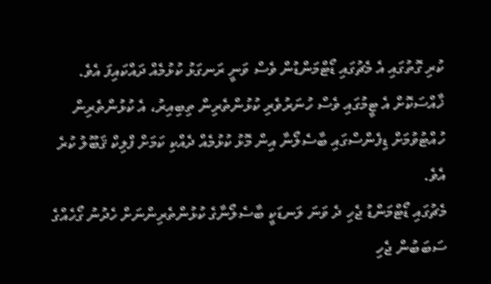ކުރި ގޮތުގައި އެ މެޗުގައި ޑޯޓްމަންޑުން ވެސް ވަނީ ރަނގަޅު ކުޅުމެއް ދައްކައިފަ އެވެ. ޚާއްސަކޮށް އެ ޓީމުގައި ވެސް ހުނަރުވެރި ކުޅުންތެރިން ތިބިއިރު، އެ ކުޅުންތެރިން ހުއްޓުވުމަށް ޑިފެންސްގައި ބާސެލޯނާ އިން މޮޅު ކުޅުމެއް ދެއްކި ކަމަށް ފްލިކް ޤަބޫލު ކުރެ އެވެ.
މެޗުގައި ޑޯޓްމަންޑު ޖެހި ދެ ވަނަ ލަނޑަކީ ބާސެލޯނާގެ ކުޅުންތެރިންނަށް ހެދުނު ގޯހެއްގެ ސަބަބުން ޖެހި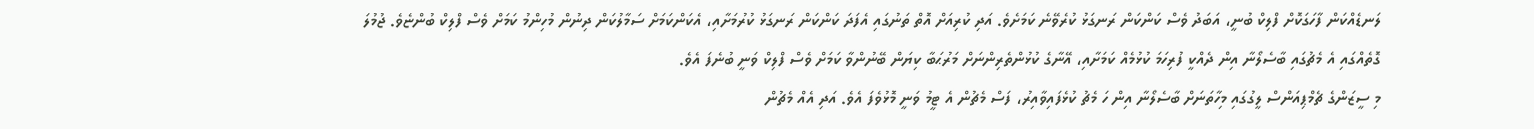ލަނޑެއްކަން ފާހަގަކޮށް ފްލިކް ބުނީ، އަބަދު ވެސް ކަންކަން ރަނގަޅު ކުރެވޭނެ ކަމަށެވެ. އަދި ކުރިއަށް އޮތް ތަނުގައި އެފަދަ ކަންކަން ރަނގަޅު ކުރުމަށާއި، އެކަންކަމަށް ސަމާލުކަން ދިނުން މުހިންމު ކަމަށް ވެސް ފްލިކް ބުންޏެވެ. ޖުމުލަ ގޮތެއްގައި އެ މެޗުގައި ބާސެލޯނާ އިން ދެއްކީ ފުރިހަމަ ކުޅުމެއް ކަމަށާއި، އޭނާގެ ކުޅުންތެރިންނަށް މަރުޙަބާ ކިޔަން ބޭނުންވާ ކަމަށް ވެސް ފްލިކް ވަނީ ބުނެފަ އެވެ.
މި ސީޒަންގެ ޗެމްޕިއަންސް ލީގުގައި މިހާތަނަށް ބާސެލޯނާ އިން ހަ މެޗު ކުޅެފައިވާއިރު، ފަސް މެޗުން އެ ޓީމު ވަނީ މޮޅުވެފަ އެވެ. އަދި އެއް މެޗުން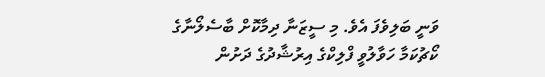ވަނީ ބަލިވެފަ އެވެ. މި ސީޒަނާ ދިމާކޮށް ބާސެލޯނާގެ ކޯޗުކަމާ ހަވާލުވީ ފްލިކްގެ އިރުޝާދުގެ ދަށުން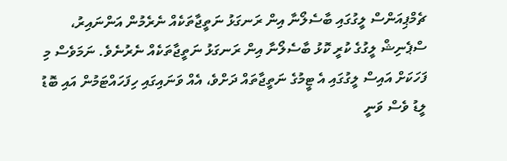ޗެމްޕިއަންސް ލީގުގައި ބާސެލޯނާ އިން ރަނގަޅު ނަތީޖާތަކެއް ނެރެމުން އަންނައިރު، ސްޕެނިޝް ލީގުގެ ކުރީ ކޮޅު ބާސެލޯނާ އިން ރަނގަޅު ނަތީޖާތަކެއް ނެރުނެވެ. ނަމަވެސް މި ފަހަކަށް އައިސް ލީގުގައި އެ ޓީމުގެ ނަތީޖާތައް ދަށްވެ، އެއް ވަނައިގައި ހިފަހައްޓަމުން އައި ބޮޑު ލީޑު ވެސް ވަނީ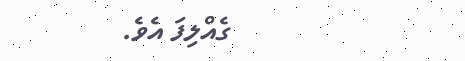ގެއްލިފަ އެވެ.